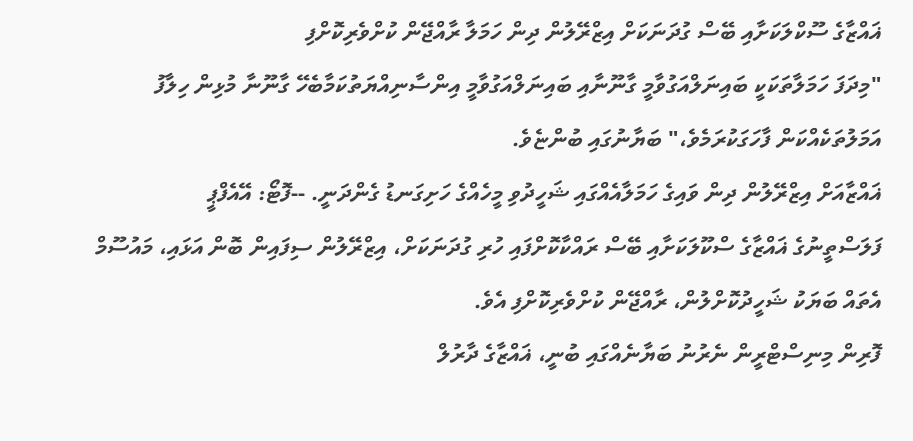ޣައްޒާގެ ސޫކްލަކަށާއި ބޭސް ގުދަނަކަށް އިޒްރޭލުން ދިން ހަމަލާ ރާއްޖޭން ކުށްވެރިކޮށްފި
"މިދަފަ ހަމަލާތަކަކީ ބައިނަލްއަގުވާމީ ގާނޫނާއި ބައިނަލްއަގުވާމީ އިންސާނިއްޔަތުކަމާބެހޭ ގާނޫނާ މުޅިން ހިލާފު އަމަލުތަކެއްކަން ފާހަގަކުރަމެވެ،" ބަޔާނުގައި ބުންޏެވެ.
ޣައްޒާއަށް އިޒްރޭލުން ދިން ވައިގެ ހަމަލާއެއްގައި ޝަހީދުވި މީހެއްގެ ހަށިގަނޑު ގެންދަނީ. --ފޮޓޯ: އޭއެފްޕީ
ފަލަސްތީނުގެ ޣައްޒާގެ ސްކޫލަކަށާއި ބޭސް ރައްކާކޮށްފައި ހުރި ގުދަނަކަށް، އިޒްރޭލުން ސިފައިން ބޮން އަޅައި، މައުސޫމް އެތައް ބަޔަކު ޝަހީދުކޮށްލުން، ރާއްޖޭން ކުށްވެރިކޮށްފި އެވެ.
ފޮރިން މިނިސްޓްރީން ނެރުނު ބަޔާނެއްގައި ބުނީ، ޣައްޒާގެ ދާރުލް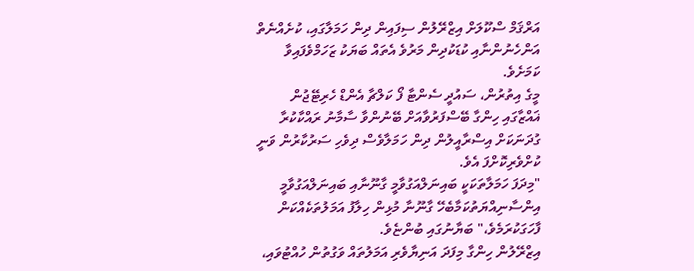އަރްޤަމް ސްކޫލަށް އިޒްރޭލުން ސިފައިން ދިން ހަމަލާގައި، ކުށެއްނެތް އަންހެނުންނާއި ކުޑަކުދިން މަރުވެ އެތައް ބަޔަކު ޒަހަމްވެފައިވާ ކަމަށެވެ.
މީގެ އިތުރުން، ސައުދީ ސެންޓާ ފޯ ކަލްޗާ އެންޑް ހެރިޓޭޖުން ޣައްޒާގައި ހިންގާ ބޭސްފަރުވާއަށް ބޭނުންވާ ސާމާނު ރައްކާކުރާ ގުދަނަކަށް އިސްރާއީލުން ދިން ހަމަލާވެސް ދިވެހި ސަރުކާރުން ވަނީ ކުށްވެރިކޮށްފަ އެވެ.
"މިދަފަ ހަމަލާތަކަކީ ބައިނަލްއަގުވާމީ ގާނޫނާއި ބައިނަލްއަގުވާމީ އިންސާނިއްޔަތުކަމާބެހޭ ގާނޫނާ މުޅިން ހިލާފު އަމަލުތަކެއްކަން ފާހަގަކުރަމެވެ،" ބަޔާނުގައި ބުންޏެވެ.
އިޒްރޭލުން ހިންގާ މިފަދަ އަނިޔާވެރި އަމަލުތައް ވަގުތުން ހުއްޓުވައި،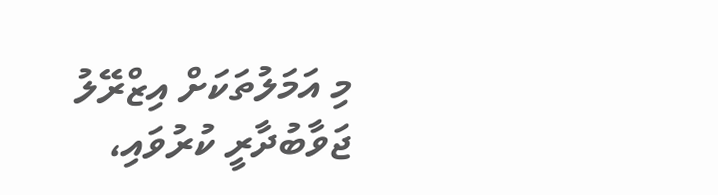މި އަމަލުތަކަށް އިޒްރޭލު ޖަވާބުދާރީ ކުރުވައި،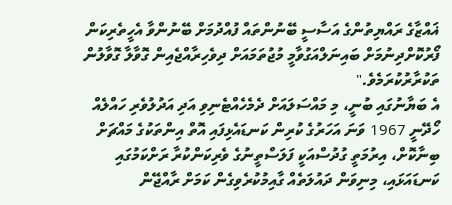ޣައްޒާގެ ރައްޔިތުންގެ އަސާސީ ބޭނުންތައް ފުއްދުމަށް ބޭނުންވާ އެހީތެރިކަން ފޯރުކޮށްދިނުމަށް ބައިނަލްއަގުވާމީ މުޖުތަމައަށް ދިވެހިރާއްޖެއިން ގޮވާލާ ގޮވާލުން ތަކުރާރުކުރަމެވެ."
އެ ބަޔާނުގައި ބުނީ، މި މައްސަލައަށް ދެމެހެއްޓެނިވި އަދި އަދުލުވެރި ހައްލެއް ހޯދޭނީ 1967 ވަނަ އަހަރުގެ ކުރިން ކަނޑައެޅިފައި އޮތް އިންތަކުގެ މައްޗަށް ބިނާކޮށް، އިރުމަތީ ގުދުސްއަކީ ފަލަސްތީނުގެ ވެރިކަންކުރާ ރަށްކަމުގައި ކަނޑައަޅައި، މިނިވަން ދައުލަތެއް ގާއިމުކުރެވިގެން ކަމަށް ރާއްޖޭން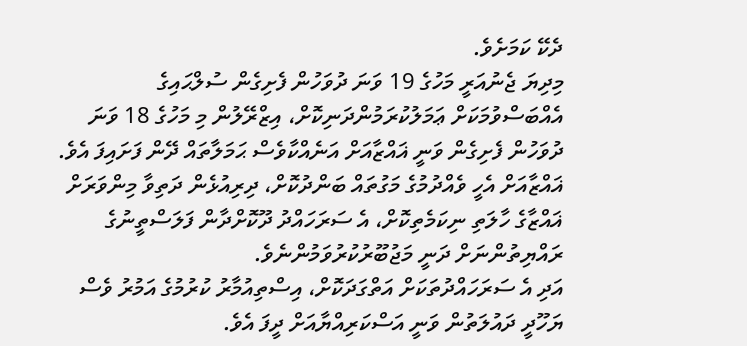ދެކޭ ކަމަށެވެ.
މިދިޔަ ޖެނުއަރީ މަހުގެ 19 ވަނަ ދުވަހުން ފެށިގެން ސުލްޙައިގެ އެއްބަސްވުމަކަށް ޢަމަލުކުރަމުންދަނިކޮށް، އިޒްރޭލުން މި މަހުގެ 18 ވަނަ ދުވަހުން ފެށިގެން ވަނީ ޣައްޒާއަށް އަނެއްކާވެސް ޙަމަލާތައް ދޭން ފަށައިފަ އެވެ.
ޣައްޒާއަށް އެހީ ވެއްދުމުގެ މަގުތައް ބަންދުކޮށް، ދިރިއުޅެން ދަތިވާ މިންވަރަށް ޣައްޒާގެ ހާލަތި ނިކަމެތިކޮށް، އެ ސަރަހައްދު ދޫކޮށްދާން ފަލަސްތީނުގެ ރައްޔިތުންނަށް ދަނީ މަޖުބޫރުކުރުވަމުންނެވެ.
އަދި އެ ސަރަހައްދުތަކަށް އަތްގަދަކޮށް، އިސްތިއުމާރު ކުރުމުގެ އަމުރު ވެސް ޔަހޫދީ ދައުލަތުން ވަނީ އަސްކަރިއްޔާއަށް ދީފަ އެވެ.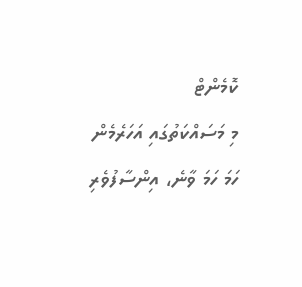ކޮމެންޓް
މި މަސައްކަތުގައި އަހަރެމެން ހަމަ ހަމަ ވާނެ، އިންސާފުވެރި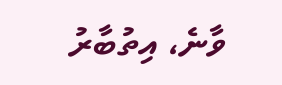ވާނެ، އިތުބާރު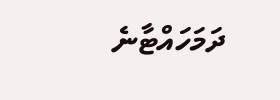ދަމަހައްޓާނެ